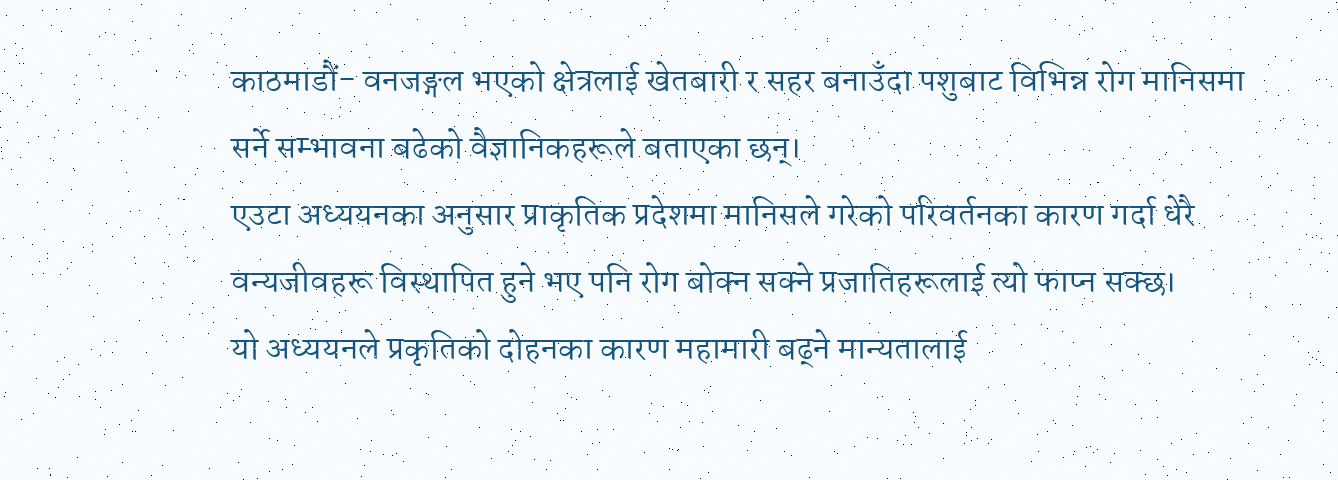काठमाडौं- वनजङ्गल भएको क्षेत्रलाई खेतबारी र सहर बनाउँदा पशुबाट विभिन्न रोग मानिसमा सर्ने सम्भावना बढेको वैज्ञानिकहरूले बताएका छन्।
एउटा अध्ययनका अनुसार प्राकृतिक प्रदेशमा मानिसले गरेको परिवर्तनका कारण गर्दा धेरै वन्यजीवहरू विस्थापित हुने भए पनि रोग बोक्न सक्ने प्रजातिहरूलाई त्यो फाप्न सक्छ।
यो अध्ययनले प्रकृतिको दोहनका कारण महामारी बढ्ने मान्यतालाई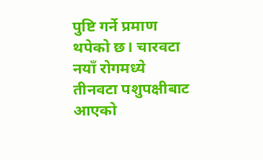पुष्टि गर्ने प्रमाण थपेको छ। चारवटा नयाँ रोगमध्ये तीनवटा पशुपक्षीबाट आएको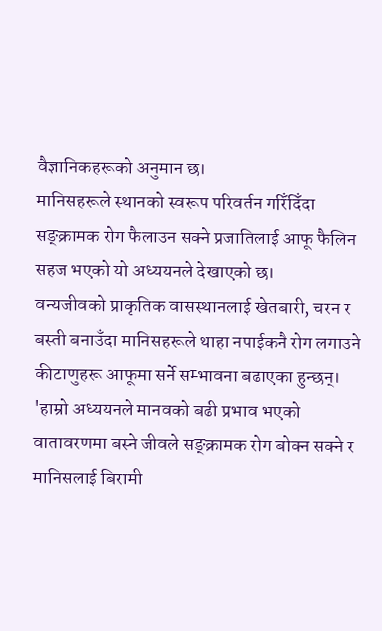वैज्ञानिकहरूको अनुमान छ।
मानिसहरूले स्थानको स्वरूप परिवर्तन गरिँदिँदा सङ्क्रामक रोग फैलाउन सक्ने प्रजातिलाई आफू फैलिन सहज भएको यो अध्ययनले देखाएको छ।
वन्यजीवको प्राकृतिक वासस्थानलाई खेतबारी, चरन र बस्ती बनाउँदा मानिसहरूले थाहा नपाईकनै रोग लगाउने कीटाणुहरू आफूमा सर्ने सम्भावना बढाएका हुन्छन्।
'हाम्रो अध्ययनले मानवको बढी प्रभाव भएको वातावरणमा बस्ने जीवले सङ्क्रामक रोग बोक्न सक्ने र मानिसलाई बिरामी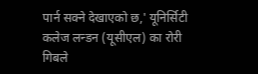पार्न सक्ने देखाएको छ,' यूनिर्सिटी कलेज लन्डन (यूसीएल) का रोरी गिबले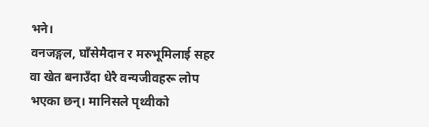भने।
वनजङ्गल, घाँसेमैदान र मरुभूमिलाई सहर वा खेत बनाउँदा धेरै वन्यजीवहरू लोप भएका छन्। मानिसले पृथ्वीको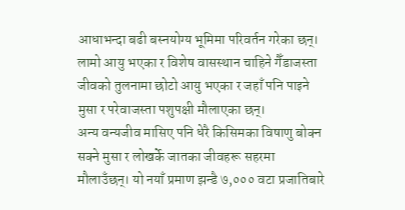आधाभन्दा बढी बस्नयोग्य भूमिमा परिवर्तन गरेका छन्।
लामो आयु भएका र विशेष वासस्थान चाहिने गैँडाजस्ता जीवको तुलनामा छोटो आयु भएका र जहाँ पनि पाइने मुसा र परेवाजस्ता पशुपक्षी मौलाएका छन्।
अन्य वन्यजीव मासिए पनि धेरै किसिमका विषाणु बोक्न सक्ने मुसा र लोखर्के जातका जीवहरू सहरमा मौलाउँछन्। यो नयाँ प्रमाण झन्डै ७,००० वटा प्रजातिबारे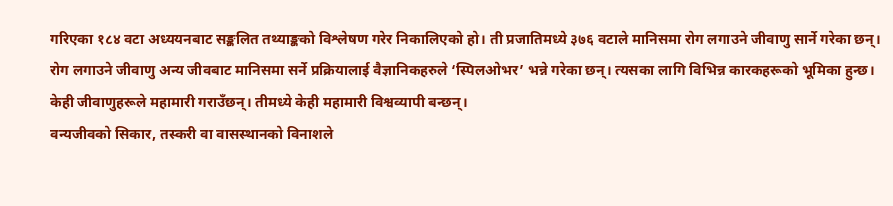गरिएका १८४ वटा अध्ययनबाट सङ्कलित तथ्याङ्कको विश्लेषण गरेर निकालिएको हो। ती प्रजातिमध्ये ३७६ वटाले मानिसमा रोग लगाउने जीवाणु सार्ने गरेका छन्।
रोग लगाउने जीवाणु अन्य जीवबाट मानिसमा सर्ने प्रक्रियालाई वैज्ञानिकहरुले ‘स्पिलओभर’ भन्ने गरेका छन्। त्यसका लागि विभिन्न कारकहरूको भूमिका हुन्छ। केही जीवाणुहरूले महामारी गराउँछन्। तीमध्ये केही महामारी विश्वव्यापी बन्छन्।
वन्यजीवको सिकार, तस्करी वा वासस्थानको विनाशले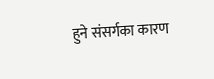हुने संसर्गका कारण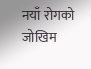नयाँ रोगको जोखिम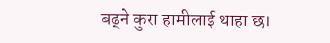बढ्ने कुरा हामीलाई थाहा छ।